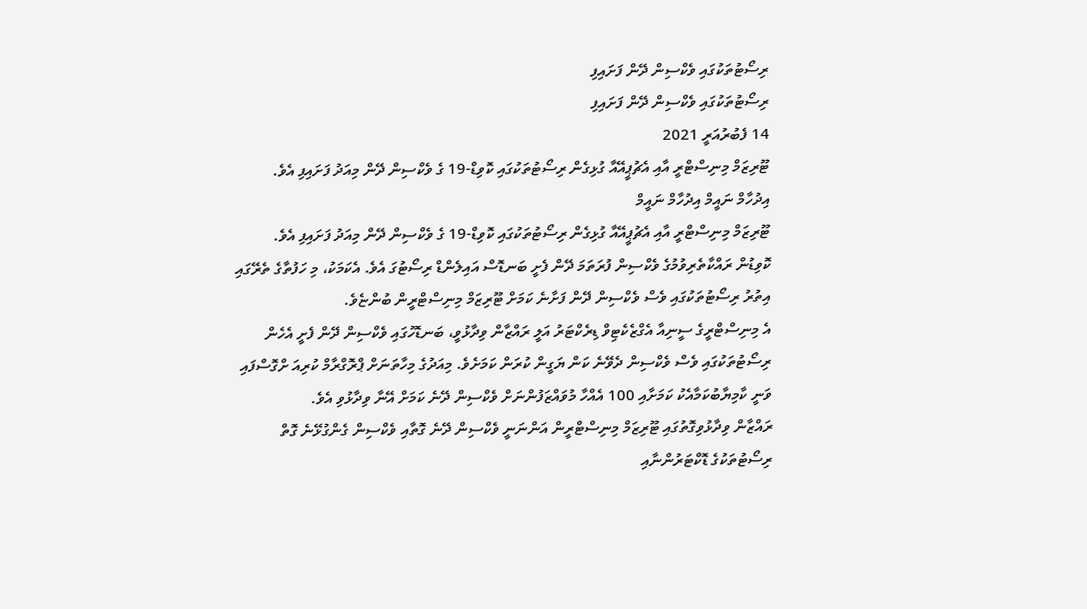ރިސޯޓުތަކުގައި ވެކްސިން ދޭން ފަށައިފި
ރިސޯޓުތަކުގައި ވެކްސިން ދޭން ފަށައިފި
14 ފެބުރުއަރީ 2021
ޓޫރިޒަމް މިނިސްޓްރީ އާއި އެޗުޕީއޭއާ ގުޅިގެން ރިސޯޓުތަކުގައި ކޮވިޑް-19 ގެ ވެކްސިން ދޭން މިއަދު ފަށައިފި އެވެ.
އިދުހާމް ނައީމް އިދުހާމް ނައީމް
ޓޫރިޒަމް މިނިސްޓްރީ އާއި އެޗުޕީއޭއާ ގުޅިގެން ރިސޯޓުތަކުގައި ކޮވިޑް-19 ގެ ވެކްސިން ދޭން މިއަދު ފަށައިފި އެވެ.
ކޮވިޑުން ރައްކާތެރިވުމުގެ ވެކްސިން ފުރަތަމަ ދޭން ފެށީ ބަނޑޮސް އައިލެންޑް ރިސޯޓުގަ އެވެ. އެކަމަކު، މި ހަފުތާގެ ތެރޭގައި އިތުރު ރިސޯޓުތަކުގައި ވެސް ވެކްސިން ދޭން ފަށާނެ ކަމަށް ޓޫރިޒަމް މިނިސްޓްރީން ބުންޏެވެ.
އެ މިނިސްޓްރީގެ ސީނިއާ އެގްޒެކެޓިވް ޑިރެކްޓަރު އަލީ ރައްޒާން ވިދާޅުވީ، ބަނޑޮހުގައި ވެކްސިން ދޭން ފެށީ އެހެން ރިސޯޓުތަކުގައި ވެސް ވެކްސިން ދެވޭނެ ކަން ޔަގީން ކުރަން ކަމަށެވެ. މިއަދުގެ މިހާތަނަށް ޕްރޮގްރާމް ކުރިއަ ށްގޮސްފައި ވަނީ ކާމިޔާބުކަމާއެކު ކަމަށާއި 100 އެއްހާ މުވައްޒަފުންނަށް ވެކްސިން ދޭނެ ކަމަށް އޭނާ ވިދާޅުވި އެވެ.
ރައްޒާން ވިދާޅުވިގޮތުގައި ޓޫރިޒަމް މިނިސްޓްރީން އަންނަނީ ވެކްސިން ދޭނެ ގޮތާއި ވެކްސިން ގެންގުޅޭނެ ގޮތް ރިސޯޓުތަކުގެ ޑޮކްޓަރުންނާއި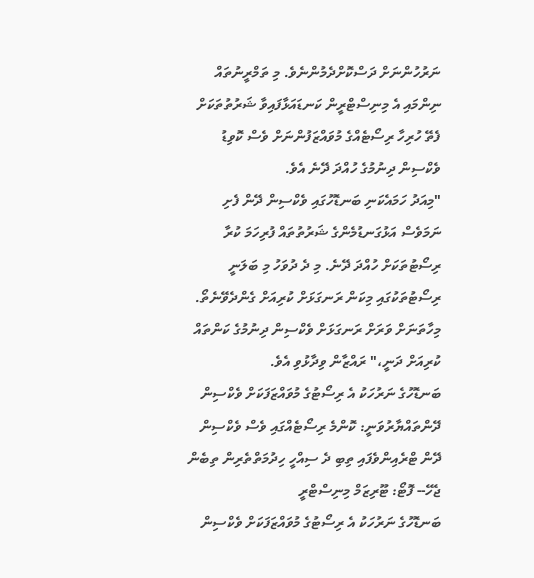ނަރުހުންނަށް ދަސްކޮށްދެމުންނެވެ. މި ތަމްރީނުތައް ނިންމައި އެ މިނިސްޓްރީން ކަނޑައަޅާފައިވާ ޝަރުތުތަކަށް ފެތޭ ހުރިހާ ރިސޯޓެއްގެ މުވައްޒަފުންނަށް ވެސް ކޮވިޑު ވެކްސިން ދިނުމުގެ ހުއްދަ ދޭނެ އެވެ.
"މިއަދު ހަމައެކަނި ބަނޑޮހުގައި ވެކްސިން ދޭން ފެށި ނަމަވެސް އަޅުގަނޑުމެންގެ ޝަރުތުތައް ފުރިހަމަ ކުރާ ރިސޯޓުތަކަށް ހުއްދަ ދޭނެ. މި ދެ ދުވަހު މި ބަލަނީ ރިސޯޓުތަކުގައި މިކަން ރަނގަޅަށް ކުރިއަށް ގެންދެވޭނެތޯ. މިހާތަނަށް ވަރަށް ރަނގަޅަށް ވެކްސިން ދިނުމުގެ ކަންތައް ކުރިއަށް ދަނީ،" ރައްޒާން ވިދާޅުވި އެވެ.
ބަނޑޮހުގެ ނަރުހަކު އެ ރިސޯޓުގެ މުވައްޒަފަކަށް ވެކްސިން ދޭންތައްޔާރުވަނީ: ކޮންމެ ރިސޯޓެއްގައި ވެސް ވެކްސިން ދޭން ޓްރެއިންވެފައި ތިބި ދެ ސިއްހީ ހިދުމަތްތެރިން ތިބެން ޖެހޭ-- ފޮޓޯ: ޓޫރިޒަމް މިނިސްޓްރީ
ބަނޑޮހުގެ ނަރުހަކު އެ ރިސޯޓުގެ މުވައްޒަފަކަށް ވެކްސިން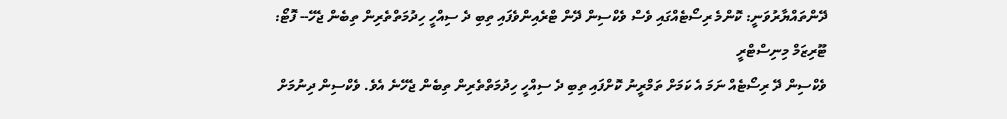ދޭންތައްޔާރުވަނީ: ކޮންމެ ރިސޯޓެއްގައި ވެސް ވެކްސިން ދޭން ޓްރެއިންވެފައި ތިބި ދެ ސިއްހީ ހިދުމަތްތެރިން ތިބެން ޖެހޭ-- ފޮޓޯ: ޓޫރިޒަމް މިނިސްޓްރީ
ވެކްސިން ދޭ ރިސޯޓެއް ނަމަ އެ ކަމަށް ތަމްރީނު ކޮށްފައި ތިބި ދެ ސިއްހީ ހިދުމަތްތެރިން ތިބެން ޖެހޭނެ އެވެ. ވެކްސިން ދިނުމަށް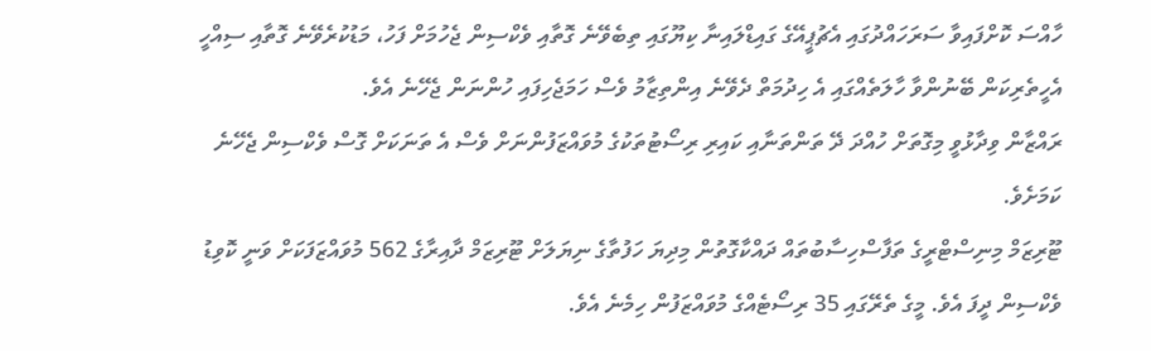ހާއްސަ ކޮށްފައިވާ ސަރަހައްދުގައި އެޗުޕީއޭގެ ގައިޑްލައިނާ ކިޔޫގައި ތިބެވޭނެ ގޮތާއި ވެކްސިން ޖެހުމަށް ފަހު، މަޑުކުރެވޭނެ ގޮތާއި ސިއްހީ އެހީތެރިކަން ބޭނުންވާ ހާލަތެއްގައި އެ ހިދުމަތް ދެވޭނެ އިންތިޒާމު ވެސް ހަމަޖެހިފައި ހުންނަން ޖެހޭނެ އެވެ.
ރައްޒާން ވިދާޅުވީ މިގޮތަށް ހުއްދަ ދޭ ތަންތަނާއި ކައިރި ރިސޯޓުތަކުގެ މުވައްޒަފުންނަށް ވެސް އެ ތަނަކަށް ގޮސް ވެކްސިން ޖެހޭނެ ކަމަށެވެ.
ޓޫރިޒަމް މިނިސްޓްރީގެ ތަފާސްހިސާބުތައް ދައްކާގޮތުން މިދިޔަ ހަފުތާގެ ނިޔަލަށް ޓޫރިޒަމް ދާއިރާގެ 562 މުވައްޒަފަކަށް ވަނީ ކޮވިޑު ވެކްސިން ދީފަ އެވެ. މީގެ ތެރޭގައި 35 ރިސޯޓެއްގެ މުވައްޒަފުން ހިމެނެ އެވެ.